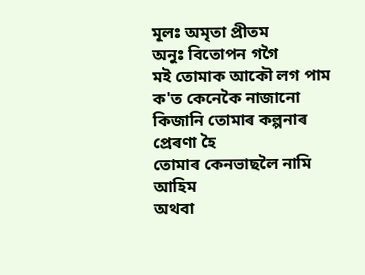মূলঃ অমৃতা প্ৰীতম
অনুঃ বিতোপন গগৈ
মই তোমাক আকৌ লগ পাম
ক'ত কেনেকৈ নাজানো
কিজানি তোমাৰ কল্পনাৰ প্ৰেৰণা হৈ
তোমাৰ কেনভাছলৈ নামি আহিম
অথবা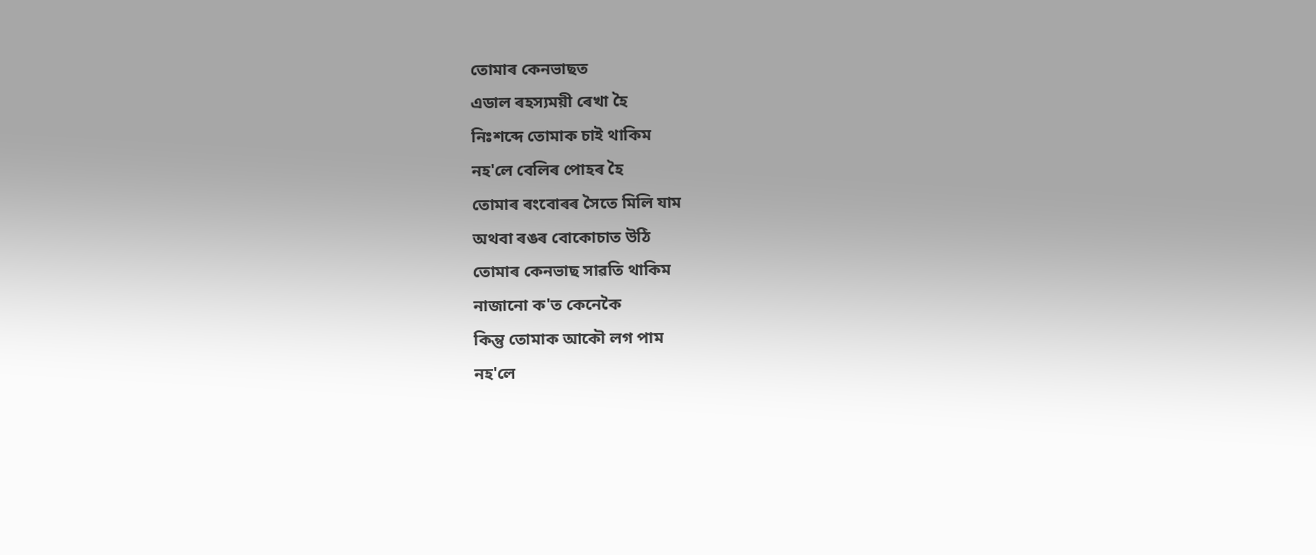তোমাৰ কেনভাছত
এডাল ৰহস্যময়ী ৰেখা হৈ
নিঃশব্দে তোমাক চাই থাকিম
নহ'লে বেলিৰ পোহৰ হৈ
তোমাৰ ৰংবোৰৰ সৈতে মিলি যাম
অথবা ৰঙৰ বোকোচাত উঠি
তোমাৰ কেনভাছ সাৱতি থাকিম
নাজানো ক'ত কেনেকৈ
কিন্তু তোমাক আকৌ লগ পাম
নহ'লে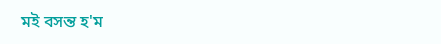মই বসন্ত হ'ম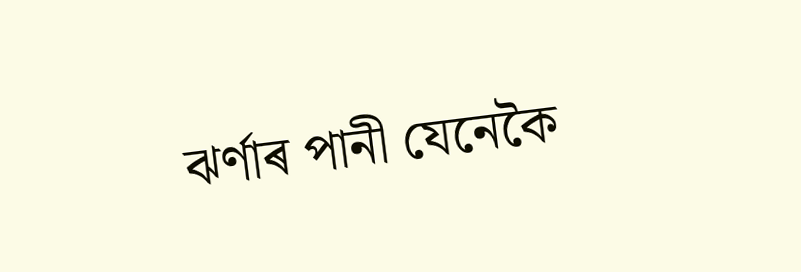ঝৰ্ণাৰ পানী যেনেকৈ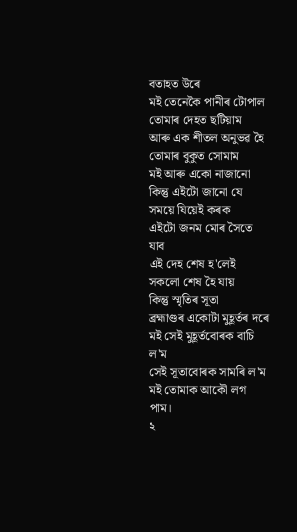বতাহত উৰে
মই তেনেকৈ পানীৰ টোপাল
তোমাৰ দেহত ছটিয়াম
আৰু এক শীতল অনুভৱ হৈ
তোমাৰ বুকুত সোমাম
মই আৰু একো নাজানো
কিন্তু এইটো জানো যে
সময়ে যিয়েই কৰক
এইটো জনম মোৰ সৈতে যাব
এই দেহ শেষ হ'লেই
সকলো শেষ হৈ যায়
কিন্তু স্মৃতিৰ সূতা
ব্ৰহ্মাণ্ডৰ একোটা মুহূৰ্তৰ দৰে
মই সেই মুহূৰ্তবোৰক বাচি ল'ম
সেই সূতাবোৰক সামৰি ল'ম
মই তোমাক আকৌ লগ পাম।
২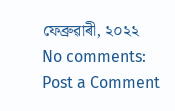ফেব্ৰুৱাৰী, ২০২২
No comments:
Post a Comment